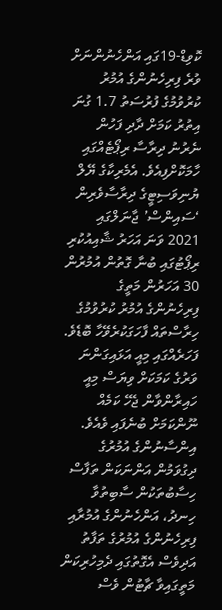ކޮވިޑް-19ގައި އަންހެނުންނަށް ވުރެ ފިރިހެނުންގެ އުމުރު ކުރުވުމުގެ ފުރުސަތު 1.7 ގުނަ އިތުރު ކަމަށް ދާދި ފަހުން ނެރުނު ދިރާސާ ރިޕޯޓެއްގައި ހާމަކޮށްފިއެވެ. އެމެރިކާގެ ޔޭލް ޔުނިވަސިޓީގެ ދިރާސާވެރިން ‘ސައިންސް’ ޖާނަލްގައި 2021 ވަނަ އަހަރު ޝާއިއުކުރި ރިޕޯޓުގައި ބުނާ ގޮތުން އުމުރުން 30 އަހަރުން މަތީގެ ފިރިހެނުންގެ އުމުރު ކުރުވުމުގެ ހިރާސްތައް ފާހަގަކުރެވޭހާ ބޮޑެވެ.
ފަހަރެއްގައި މިއީ އަޅައިގަންނަ ވަރުގެ ކަމަކަށް ވިޔަސް މިއީ ހައިރާންވާން ޖެހޭ ކަމެއް ނޫންކަމަށް ބުނެފައި ވެއެވެ. އިންސާނުންގެ އުމުރުގެ ދިގުވަމުން އަންނަކަން ތަފާސް ހިސާބުތަކުން ސާބިތުވާ ހިނދު، އަންހެނުންގެ އުމުރާއި ފިރިހެނުންގެ އުމުރުގެ ތަފާތު އަދިވެސް އެގޮތުގައި ދެމިހުރިކަން މަތީގައިވާ ޗާޓުން ވެސް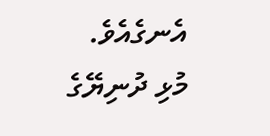އެނގެއެވެ.
މުޅި ދުނިޔޭގެ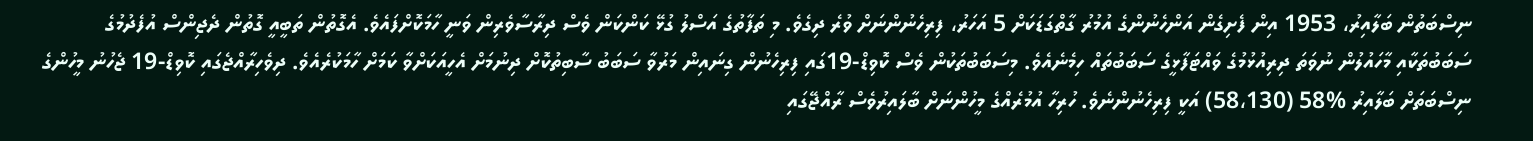ނިސްބަތުން ބަލާއިރު، 1953 އިން ފެށިގެން އަންހެނުންގެ އުމުރު ގާތްގަޑަކަށް 5 އަހަރު، ފިރިހެނުންނަށް ވުރެ ދިގެވެ. މި ތަފާތުގެ އަސްލު ގުޅޭ ކަންކަން ވެސް ދިރާސާވެރިން ވަނީ ހާމަކޮށްފައެވެ. އެގޮތުން ތަބީއީ ގޮތުން ދެޖިންސް އުފެދުމުގެ ސަބަބުތަކާއި މާހައުލުން ނުވަތަ ދިރިއުޅުމުގެ ވައްޓަފާޅީގެ ސަބަބުތައް ހިމެނެއެވެ. މިސަބަބުތަކުން ވެސް ކޮވިޑް-19ގައި ފިރިހެނުން ގިނައިން މަރުވާ ސަބަބު ސާބިތުކޮށް ދިނުމަށް އެހީއަކަށްވާ ކަމަށް ހާމަކުރެއެވެ. ދިވެހިރާއްޖެގައި ކޮވިޑް-19 ޖެހުނު މީހުންގެ ނިސްބަތަށް ބަލާއިރު %58 (58،130) އަކީ ފިރިހެނުންނެވެ. ހުރިހާ އުމުރެއްގެ މީހުންނަށް ބާލައިރުވެސް ރާއްޖޭގައި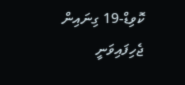ކޮވިޑް-19 ގިނައިން ޖެހިފައިވަނީ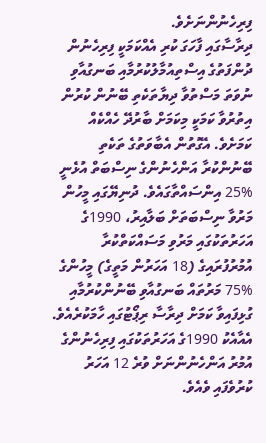ފިރިހެނުންނަށެވެ.
ދިރާސާގައި ފާހަގަ ކުރި އެއްކަމަކީ ފިރިހެނުން ދުންފަތުގެ އިސްތިއުމާލުކުރުމާއި ބަނގުއާވި ނުވަތަ މަސްތުވާ ދިޔާތަކެތި ބޭނުން ކުރުން އިތުރުވާ ކަމަކީ މިކަމަށް ބާރުދޭ ހެއްކެއް ކަމަށެވެ. އެގޮތުން އެބާވަތުގެ ތަކެތި ބޭނުންކުރާ އަންހެނުންގެ ނިސްބަތް އުޅެނީ %25 އިންސައްތާގައެވެ. ދުނިޔޭގައި މީހުން މަރުވާ ނިސްބަތަށް ބަލާއިރު، 1990ގެ އަހަރުތަކުގައި މަރުވި މަސައްކަތްކުރާ އުމުރުފުރައިގެ (18 އަހަރުން މަތީގެ) މީހުންގެ %75 މަރުތައް ބަނގުއާވި ބޭނުންކުރުމާއި ގުޅިފައިވާ ކަމަށް ދިރާސާ ރިޕޯޓުގައި ހާމަކުރެއެވެ. އެއާއެކު 1990ގެ އަހަރުތަކުގައި ފިރިހެނުންގެ އުމުރު އަންހެނުންނަށް ވުރެ 12 އަހަރު ކުރުވެފައި ވެއެވެ.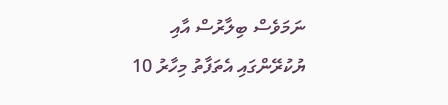ނަމަވެސް ބިލާރުސް އާއި ޔުކުރޭންގައި އެތަފާތު މިހާރު 10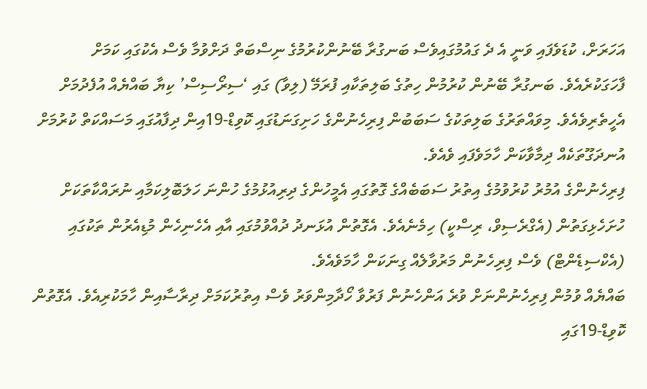އަހަރަށް، ކުޑަވެފައި ވަނީ އެ ދެ ގައުމުގައިވެސް ބަނގުރާ ބޭނުންކުރުމުގެ ނިސްބަތް ދަށްވުމާ ވެސް އެކުގައި ކަމަށް ފާހަގަކުރެއެވެ. ބަނގުރާ ބޭނުން ކުރުމުން ހިތުގެ ބަލިތަކާއި ފުރަމޭ (ލިވާ) ގައި ‘ސިރޯސިސް’ ކިޔާ ބައްޔެއް އުފެދުމަށް އެހީތެރިވެއެވެ. މިވައްތަރުގެ ބަލިތަކުގެ ސަބަބުން ފިރިހެނުންގެ ހަށިގަނަޑުގައި ކޮވިޑް-19އިން ދިފާއުގައި މަސައްކަތް ކުރުމަށް އުނދަގޫތަކެއް ދިމާވާކަން ހާމަވެފައި ވެއެވެ.
ފިރިހެނުންގެ އުމުރު ކުރުވުމުގެ އިތުރު ސަބަބެއްގެ ގޮތުގައި އެމީހުންގެ ދިރިއުޅުމުގެ ހުންނަ ހަލަބޮލިކަމާއި ނުރައްކާތަކަށް ހުށަހެޅިގަތުން (އެގްރެސިވް، ރިސްކީ) ހިމެނެއެވެ. އެގޮތުން އުޅަނދު ދުއްވުމުގައި އާއި އެހެނިހެން މުޑިއެރުން ތަކުގައި (އެކްސިޑެންޓް) ވެސް ފިރިހެނުން މަރުވާލެއް ގިނަކަން ހާމަވެއެވެ.
ބައްޔެއް ވުމުން ފިރިހެނުންނަށް ވުރެ އަންހެނުން ފަރުވާ ހޯދާމިންވަރު ވެސް އިތުރުކަމަށް ދިރާސާއިން ހާމަކުރިއެވެ. އެގޮތުން ކޮވިޑް-19ގައި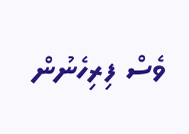ވެސް ފިރިހެނުން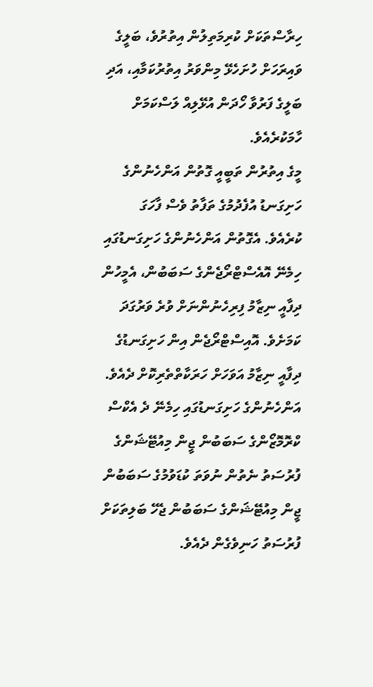ހިރާސްތަކަށް ކުރިމަތިލުން އިތުރުވެ، ބަލީގެ ވައިރަހަށް ހުށަހެޅޭ މިންވަރު އިތުރުކަމާއި، އަދި ބަލީގެ ފަރުވާ ހޯދަން އުޅޭލިއް ލަސްކަމަށް ހާމަކުރެއެވެ.
މީގެ އިތުރުން ތަބީއީ ގޮތުން އަންހެނުންގެ ހަށިގަނޑު އުފެދުމުގެ ތަފާތު ވެސް ފާހަގަ ކުރެއެވެ. އެގޮތުން އަންހެނުންގެ ހަށިގަނޑުގައި ހިމެނޭ އޮއެސްޓްރޯޖެންގެ ސަބަބުން، އެމީހުން ދިފާއީ ނިޒާމު ފިރިހެނުންނަށް ވުރެ ވަރުގަދަ ކަމަށެވެ. އޮއިސްޓްރޯޖެން އިން ހަށިގަނޑުގެ ދިފާއީ ނިޒާމު އަވަހަށް ހަރަކާތްތެރިކޮށް ދެއެވެ. އަންހެނުންގެ ހަށިގަނޑުގައި ހިމެނޭ ދެ އެކްސް ކްރޮމޮޒޯންގެ ސަބަބުން ޖީން މިއުޓޭޝަންގެ ފުރުސަތު ނެތުން ނުވަތަ ކުޑަވުމުގެ ސަބަބުން ޖީން މިއުޓޭޝަންގެ ސަބަބުން ޖެހޭ ބަލިތަކަށް ފުރުސަތު ހަނިވެގެން ދެއެވެ.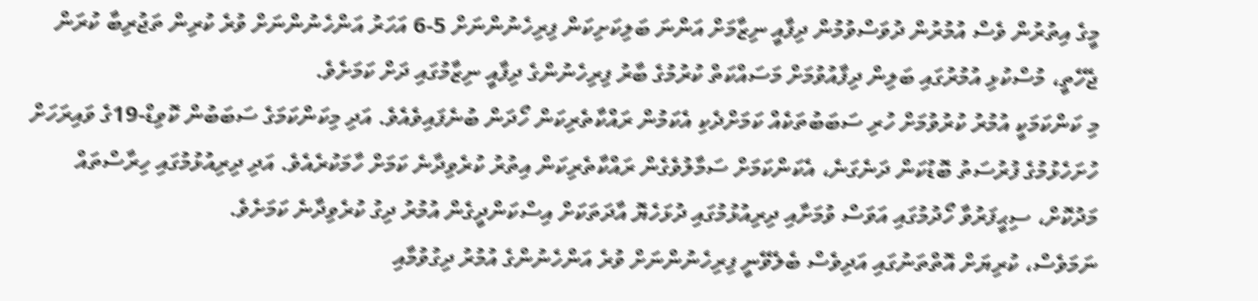މީގެ އިތުރުން ވެސް އުމުރުން ދުވަސްވުމުން ދިފާއީ ނިޒާމަށް އަންނަ ބަލިކަށިކަން ފިރިހެނުންނަށް 5-6 އަހަރު އަންހެނުންނަށް ވުރެ ކުރިން ތަޖުރިބާ ކުރަން ޖެހޭތީ، މުސްކުޅި އުމުރުގައި ބަލިން ދިފާއުވުމަށް މަސައްކަތް ކުރުމުގެ ބާރު ފިރިހެނުންގެ ދިފާއީ ނިޒާމުގައި ދަށް ކަމަށެވެ.
މި ކަންކަމަކީ އުމުރު ކުރުވުމަށް ހުރި ސަބަބުތަކެއް ކަމަށްދެކި އެކަމުން ރައްކާތެރިކަން ހޯދަން ބުނެފައިވެއެވެ. އަދި މިކަންކަމަގެ ސަބަބުން ކޮވިޑް-19ގެ ވައިރަހަށް ހުށަހެޅުމުގެ ފުރުސަތު ބޮޑުކަން ދަނެގަނެ، އެކަންކަމަށް ސަމާލުވެގެން ރައްކާތެރިކަން އިތުރު ކުރެވިދާނެ ކަމަށް ހާމަކުރެއެވެ. އަދި ދިރިއުޅުމުގައި ހިރާސްތައް މަދުކޮށް، ސިޙީފަރުވާ ހޯދުމުގައި އަވަސް ވުމަށާއި ދިރިއުޅުމުގައި ދުޅަހެޔޮ އާދަތަކަށް އިސްކަންދީގެން އުމުރު ދިގު ކުރެވިދާނެ ކަމަށެވެ.
ނަމަވެސް، ކުރިޔަށް އޮތްތަނުގައި އަދިވެސް ބެލެވޭނީ ފިރިހެނުންނަށް ވުރެ އަންހެނުންގެ އުމުރު ދިގުވުމާއި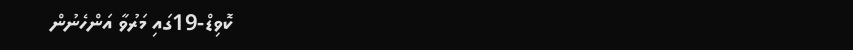ކޮވިޑް-19ގައި މަރުވާ އަންހެނުން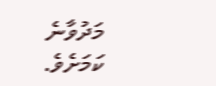މަދުވާނެ ކަމަށެވެ.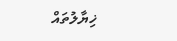ޚިޔާލުތައް